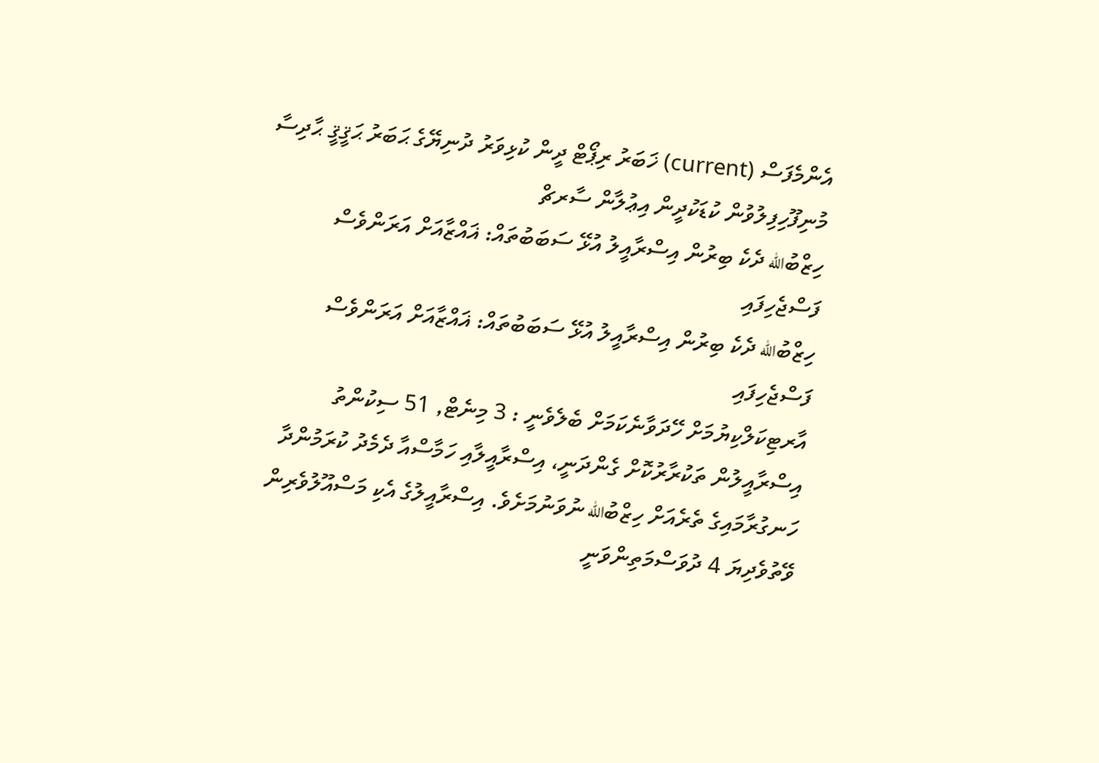އެންމެފަސް (current) ޚަބަރު ރިޕޯޓް ދީން ކުޅިވަރު ދުނިޔޭގެ ޙަބަރު ޙަޤީޤީ ޙާދިސާ މުނިފޫހިފިލުވުން ކުޑަކުދީން އިޢުލާން ސާރޗް
ހިޒްބުالله ދެކެ ބިރުން އިސްރާއީލު އުޅޭ ސަބަބުތައް: ޣައްޒާއަށް އަރަންވެސް ފަސްޖެހިފައި
ހިޒްބުالله ދެކެ ބިރުން އިސްރާއީލު އުޅޭ ސަބަބުތައް: ޣައްޒާއަށް އަރަންވެސް ފަސްޖެހިފައި
އާރޓިކަލްކިޔުމަށް ހޭދަވާނެކަމަށް ބެލެވެނީ : 3 މިނެޓް, 51 ސިކުންތު
އިސްރާއީލުން ތަކުރާރުކޮށް ގެންދަނީ، އިސްރާއީލާއި ހަމާސްއާ ދެމެދު ކުރަމުންދާ ހަނގުރާމައިގެ ތެރެއަށް ހިޒްބުالله ނުވަނުމަށެވެ. އިސްރާއީލުގެ އެކި މަސްއޫލުވެރިން ވޭތުވެދިޔަ 4 ދުވަސްމަތިންވަނީ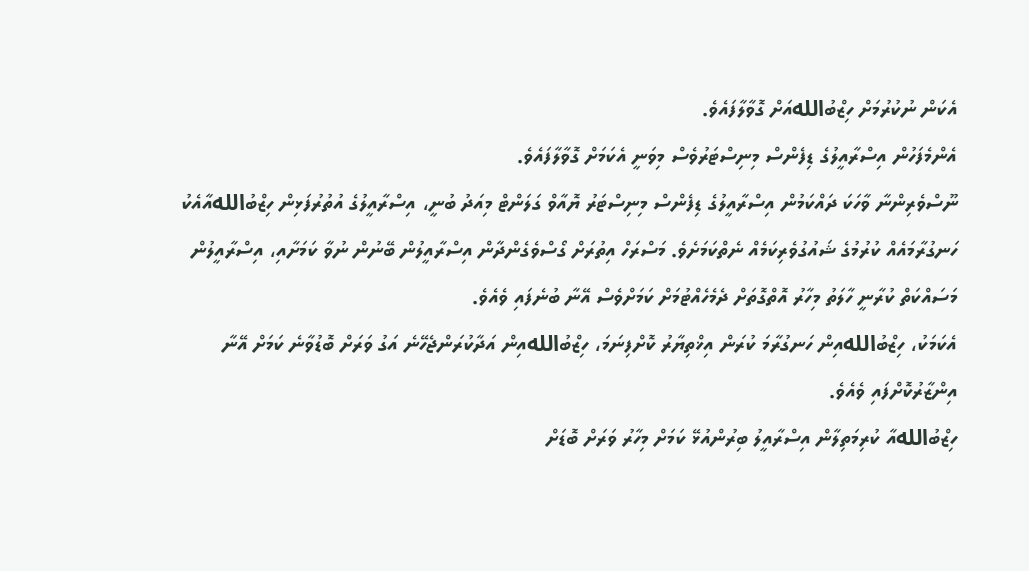އެކަން ނުކުރުމަށް ހިޒްބުاللهއަށް ގޮވާލާފައެވެ.
އެންމެފަހުން އިސްރާއީލުގެ ޑިފެންސް މިނިސްޓަރުވެސް މިވަނީ އެކަމަށް ގޮވާލާފައެވެ.
ނޫސްވެރިންނާ ވާހަކަ ދައްކަމުން އިސްރާއީލުގެ ޑިފެންސް މިނިސްޓަރު ޔޮއާވް ގަލަންޓް މިއަދު ބުނީ، އިސްރާއީލުގެ އުތުރުފަޅިން ހިޒްބުاللهއާއެކު ހަނގުރާމައެއް ކުރުމުގެ ޝައުގުވެރިކަމެއް ނެތްކަމަށެވެ. މަސްރަހް އިތުރަށް ގޯސްވެގެންދާން އިސްރާއީލުން ބޭނުން ނުވާ ކަމަށާއި، އިސްރާއީލުން މަސައްކަތް ކުރާނީ ހާލަތު މިހާރު އޮތްގޮތަށް ދެމެހެއްޓުމަށް ކަމަށްވެސް އޭނާ ބުނެފައި ވެއެވެ.
އެކަމަކު، ހިޒްބުاللهއިން ހަނގުރާމަ ކުރަން އިޚްތިޔާރު ކޮށްފިނަމަ، ހިޒްބުاللهއިން އަދާކުރަންޖެހޭނެ އަގު ވަރަށް ބޮޑުވާނެ ކަމަށް އޭނާ އިންޒާރުކޮށްފައި ވެއެވެ.
ހިޒްބުاللهއާ ކުރިމަތިލާން އިސްރާއީލު ބިރުންއުޅޭ ކަމަށް މިހާރު ވަރަށް ބޮޑަށް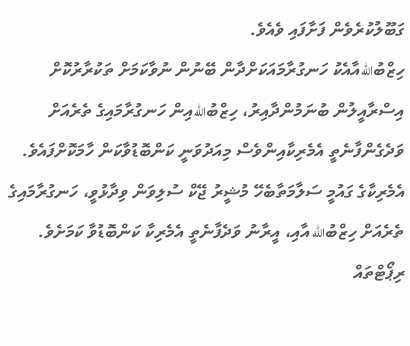ގަބޫލުކުރެވެން ފަށާފައި ވެއެވެ.
ހިޒްބުاللهއާއެކު ހަނގުރާމައަކަށްދާން ބޭނުން ނުވާކަމަށް ތަކުރާރުކޮށް އިސްރާއީލުން ބުނަމުންދާއިރު، ހިޒްބުاللهއިން ހަނގުރާމައިގެ ތެރެއަށް ވަދެގެންފާނެތީ އެމެރިކާއިންވެސް މިއަދުވަނީ ކަންބޮޑުވާކަން ހާމަކޮށްފައެވެ.
އެމެރިކާގެ ގައުމީ ސަލާމަތާބެހޭ މުޝީރު ޖޭކް ސުލިވަން ވިދާޅުވީ، ހަނގުރާމައިގެ ތެރެއަށް ހިޒްބުالله އާއި، އީރާނު ވަދެފާނެތީ އެމެރިކާ ކަންބޮޑުވާ ކަމަށެވެ.
ރިޕޯޓްތައް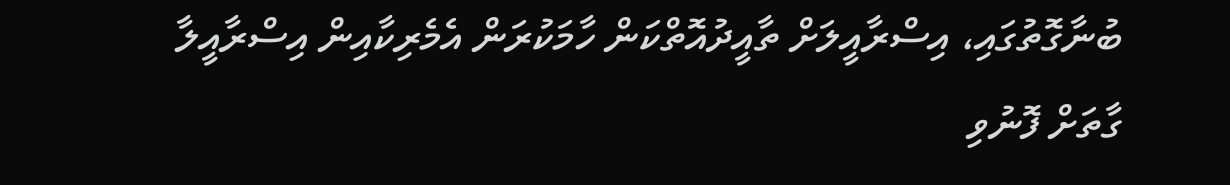ބުނާގޮތުގައި، އިސްރާއީލަށް ތާއީދުއޮތްކަން ހާމަކުރަން އެމެރިކާއިން އިސްރާއީލާ ގާތަށް ފޮނުވި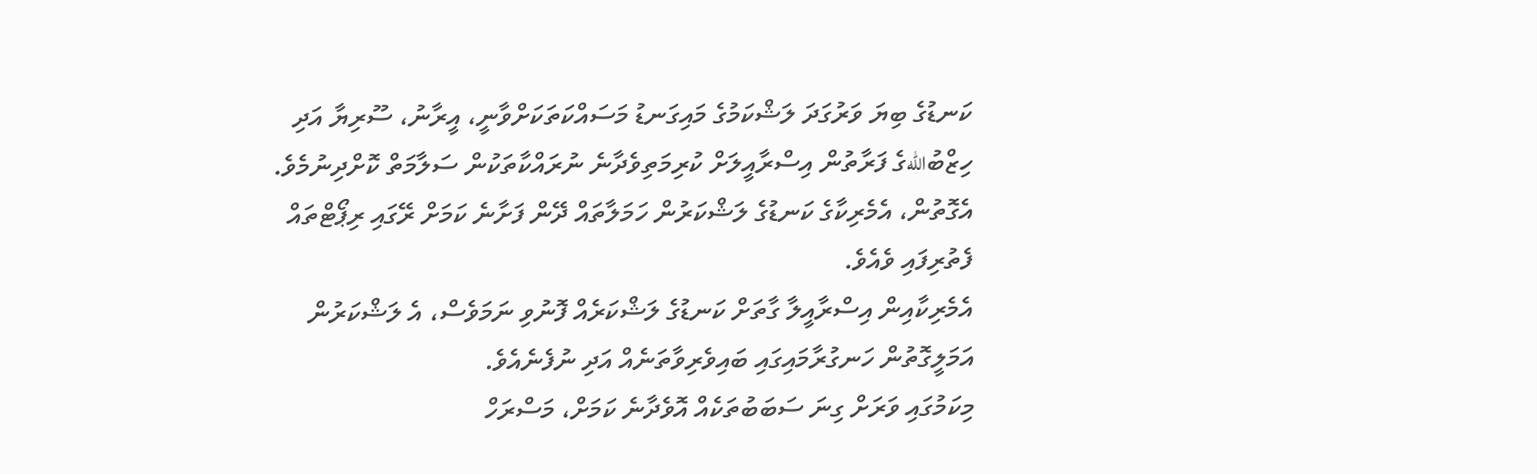ކަނޑުގެ ބިޔަ ވަރުގަދަ ލަޝްކަމުގެ މައިގަނޑު މަސައްކަތަކަށްވާނީ، އީރާނު، ސޫރިޔާ އަދި ހިޒްބުاللهގެ ފަރާތުން އިސްރާއީލަށް ކުރިމަތިވެދާނެ ނުރައްކާތަކުން ސަލާމަތް ކޮށްދިނުމެވެ. އެގޮތުން، އެމެރިކާގެ ކަނޑުގެ ލަޝްކަރުން ހަމަލާތައް ދޭން ފަށާނެ ކަމަށް ރޭގައި ރިޕޯޓްތައް ފެތުރިފައި ވެއެވެ.
އެމެރިކާއިން އިސްރާއީލާ ގާތަށް ކަނޑުގެ ލަޝްކަރެއް ފޮނުވި ނަމަވެސް، އެ ލަޝްކަރުން އަމަލީގޮތުން ހަނގުރާމައިގައި ބައިވެރިވާތަނެއް އަދި ނުފެނެއެވެ.
މިކަމުގައި ވަރަށް ގިނަ ސަބަބުތަކެއް އޮވެދާނެ ކަމަށް، މަސްރަހް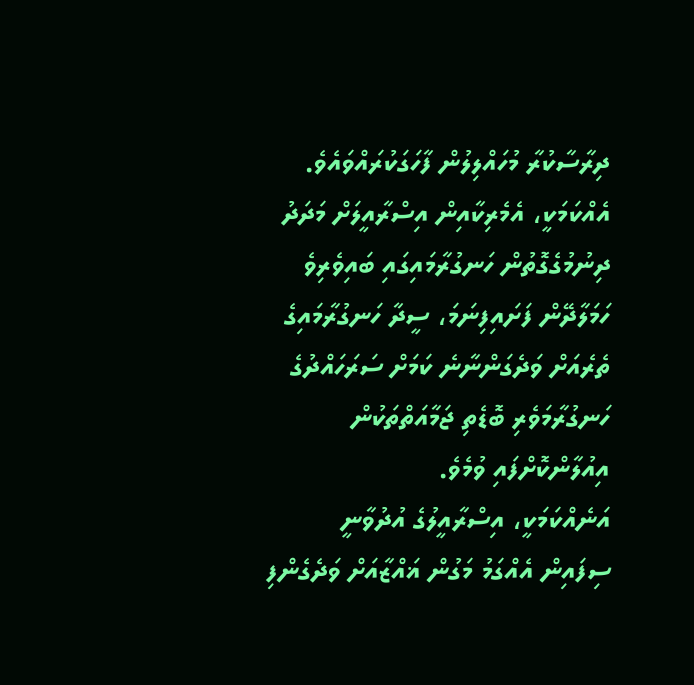ދިރާސާކުރާ މުހައްލިލުން ފާހަގަކުރައްވައެވެ.
އެއްކަމަކީ، އެމެރިކާއިން އިސްރާއީލަށް މަދަދު ދިނުމުގެގޮތުން ހަނގުރާމައިގައި ބައިވެރިވެ ހަމަލާދޭން ފަށައިފިނަމަ، ސީދާ ހަނގުރާމައިގެ ތެރެއަށް ވަދެގަންނާނެ ކަމަށް ސަރަހައްދުގެ ހަނގުރާމަވެރި ބޮޑެތި ޖަމާއަތްތަކުން އިއުލާންކޮށްފައި ވުމެވެ.
އަނެއްކަމަކީ، އިސްރާއީލުގެ އުދުވާނީ ސިފައިން އެއްގަމު މަގުން ޣައްޒާއަށް ވަދެގެންފި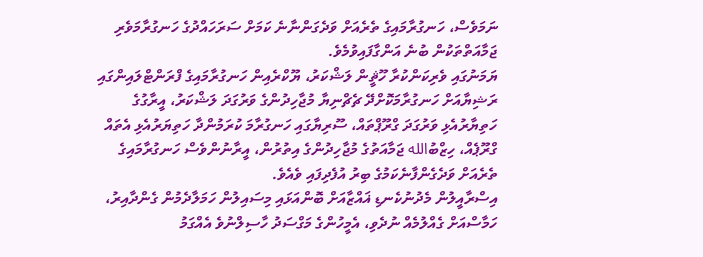ނަމަވެސް، ހަނގުރާމައިގެ ތެރެއަށް ވަދެގަންނާނެ ކަމަށް ސަރަހައްދުގެ ހަނގުރާމަވެރި ޖަމާއަތްތަކުން ބުނެ އަންގާފައިވުމެވެ.
ޔަމަނުގައި ވެރިކަންކުރާ ހޫޘީން ލަޝްކަރު، ޔޫކްރެއިން ހަނގުރާމައިގެ ފްރަންޓްލައިންގައި ރަޝިޔާއަށް ހަނގުރާމަކޮށްދޭ ޗެޗްނިޔާ މުޖާހިދުންގެ ވަރުގަދަ ލަޝްކަރު، އީރާގުގެ ހަތިޔާރުއެޅި ވަރުގަދަ ގްރޫޕްތައް، ސޫރިޔާގައި ހަނގުރާމަ ކުރަމުންދާ ހަތިޔަރުއެޅި އެތައް ގްރޫޕެއް، ހިޒްބުالله ޖަމާއަތުގެ މުޖާހިދުންގެ އިތުރުން، އީރާނުންވެސް ހަނގުރާމައިގެ ތެރެއަށް ވަދެގެންފާނެކަމުގެ ބިރު އުފެދިފައި ވެއެވެ.
އިސްރާއީލުން މެދުނުކެނޑި ޣައްޒާއަށް ބޮންއަޅައި މިސައިލުން ހަމަލާދެމުން ގެންދާއިރު، ހަމާސްއަށް ގެއްލުމެއް ނުދެވި، އެމީހުންގެ މަގްސަދު ހާސިލްނުވެ އެއްގަމު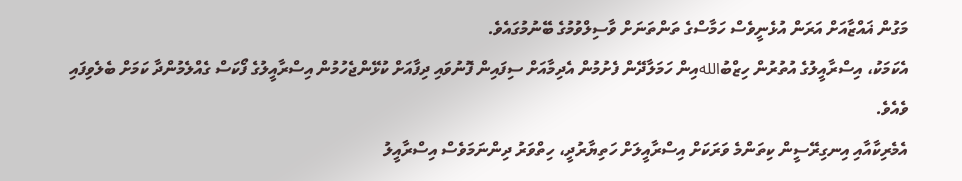މަގުން ޣައްޒާއަށް އަރަން އުޅެނީވެސް ހަމާސްގެ ތަންތަނަށް ވާސިލްވުމުގެ ބޭނުމުގައެވެ.
އެކަމަކު، އިސްރާއީލުގެ އުތުރުން ހިޒްބުاللهއިން ހަމަލާދޭން ފެށުމުން އެދިމާއަށް ސިފައިން ފޮނުވައި ދިފާއަށް ކުޅޭންޖެހުމުން އިސްރާއީލުގެ ފޯކަސް ގެއްލެމުންދާ ކަމަށް ބެލެވިފައި ވެއެވެ.
އެމެރިކާއާއި އިނގިރޭސީން ކިތަންމެ ވަރަކަށް އިސްރާއީލަށް ހަތިޔާރުދީ، ހިތްވަރު ދިންނަމަވެސް އިސްރާއީލު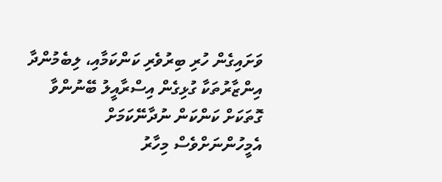ވަށައިގެން ހުރި ބިރުވެރި ކަންކަމާއި، ލިބެމުންދާ އިންޒާރުތަކާ ގުޅިގެން އިސްރާއީލު ބޭނުންވާ ގޮތަކަށް ކަންކަން ނުދާނޭކަމަށް އެމީހުންނަށްވެސް މިހާރު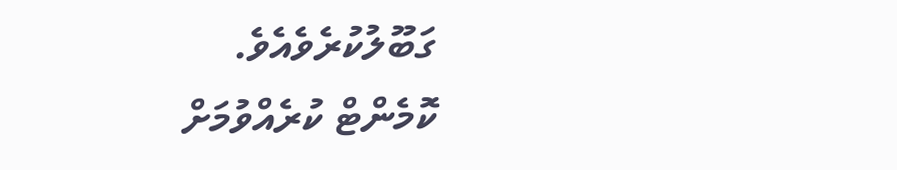ގަބޫލުކުރެވެއެވެ.
ކޮމެންޓް ކުރެއްވުމަށް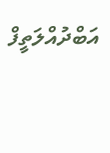އަބްދުއްލަތީފް